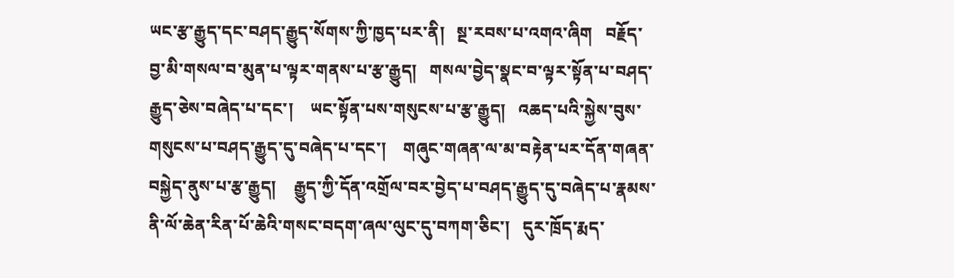ཡང་རྩ་རྒྱུད་དང་བཤད་རྒྱུད་སོགས་ཀྱི་ཁྱད་པར་ནི།   སྔ་རབས་པ་འགའ་ཞིག   བརྗོད་བྱ་མི་གསལ་བ་མུན་པ་ལྟར་གནས་པ་རྩ་རྒྱུད།   གསལ་བྱེད་སྣང་བ་ལྟར་སྟོན་པ་བཤད་རྒྱུད་ཅེས་བཞེད་པ་དང་།    ཡང་སྟོན་པས་གསུངས་པ་རྩ་རྒྱུད།   འཆད་པའི་སྐྱེས་བུས་གསུངས་པ་བཤད་རྒྱུད་དུ་བཞེད་པ་དང་།    གཞུང་གཞན་ལ་མ་བརྟེན་པར་དོན་གཞན་བསྐྱེད་ནུས་པ་རྩ་རྒྱུད།    རྒྱུད་ཀྱི་དོན་འགྲོལ་བར་བྱེད་པ་བཤད་རྒྱུད་དུ་བཞེད་པ་རྣམས་ནི་ལོ་ཆེན་རིན་པོ་ཆེའི་གསང་བདག་ཞལ་ལུང་དུ་བཀག་ཅིང་།   དུར་ཁྲོད་རྨད་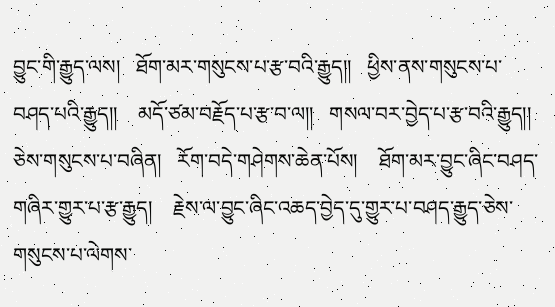བྱུང་གི་རྒྱུད་ལས།   ཐོག་མར་གསུངས་པ་རྩ་བའི་རྒྱུད།།   ཕྱིས་ནས་གསུངས་པ་བཤད་པའི་རྒྱུད།།    མདོ་ཙམ་བརྗོད་པ་རྩ་བ་ལ།།   གསལ་བར་བྱེད་པ་རྩ་བའི་རྒྱུད།།    ཅེས་གསུངས་པ་བཞིན།   རོག་བདེ་གཤེགས་ཆེན་པོས།    ཐོག་མར་བྱུང་ཞིང་བཤད་གཞིར་གྱུར་པ་རྩ་རྒྱུད།    རྗེས་ལ་བྱུང་ཞིང་འཆད་བྱེད་དུ་གྱུར་པ་བཤད་རྒྱུད་ཅེས་གསུངས་པ་ལེགས་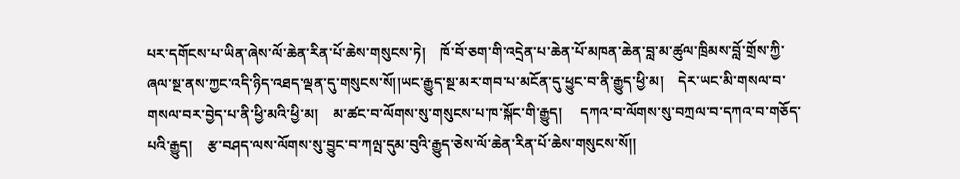པར་དགོངས་པ་ཡིན་ཞེས་ལོ་ཆེན་རིན་པོ་ཆེས་གསུངས་ཏེ།    ཁོ་བོ་ཅག་གི་འདྲེན་པ་ཆེན་པོ་མཁན་ཆེན་བླ་མ་ཚུལ་ཁྲིམས་བློ་གྲོས་ཀྱི་ཞལ་སྔ་ནས་ཀྱང་འདི་ཉིད་འཐད་ལྡན་དུ་གསུངས་སོ།།ཡང་རྒྱུད་སྔ་མར་གབ་པ་མངོན་དུ་ཕྱུང་བ་ནི་རྒྱུད་ཕྱི་མ།    དེར་ཡང་མི་གསལ་བ་གསལ་བར་བྱེད་པ་ནི་ཕྱི་མའི་ཕྱི་མ།    མ་ཚང་བ་ལོགས་སུ་གསུངས་པ་ཁ་སྐོང་གི་རྒྱུད།     དཀའ་བ་ལོགས་སུ་བཀྲལ་བ་དཀའ་བ་གཅོད་པའི་རྒྱུད།    རྩ་བཤད་ལས་ལོགས་སུ་བྱུང་བ་ཀལྤ་དུམ་བུའི་རྒྱུད་ཅེས་ལོ་ཆེན་རིན་པོ་ཆེས་གསུངས་སོ།།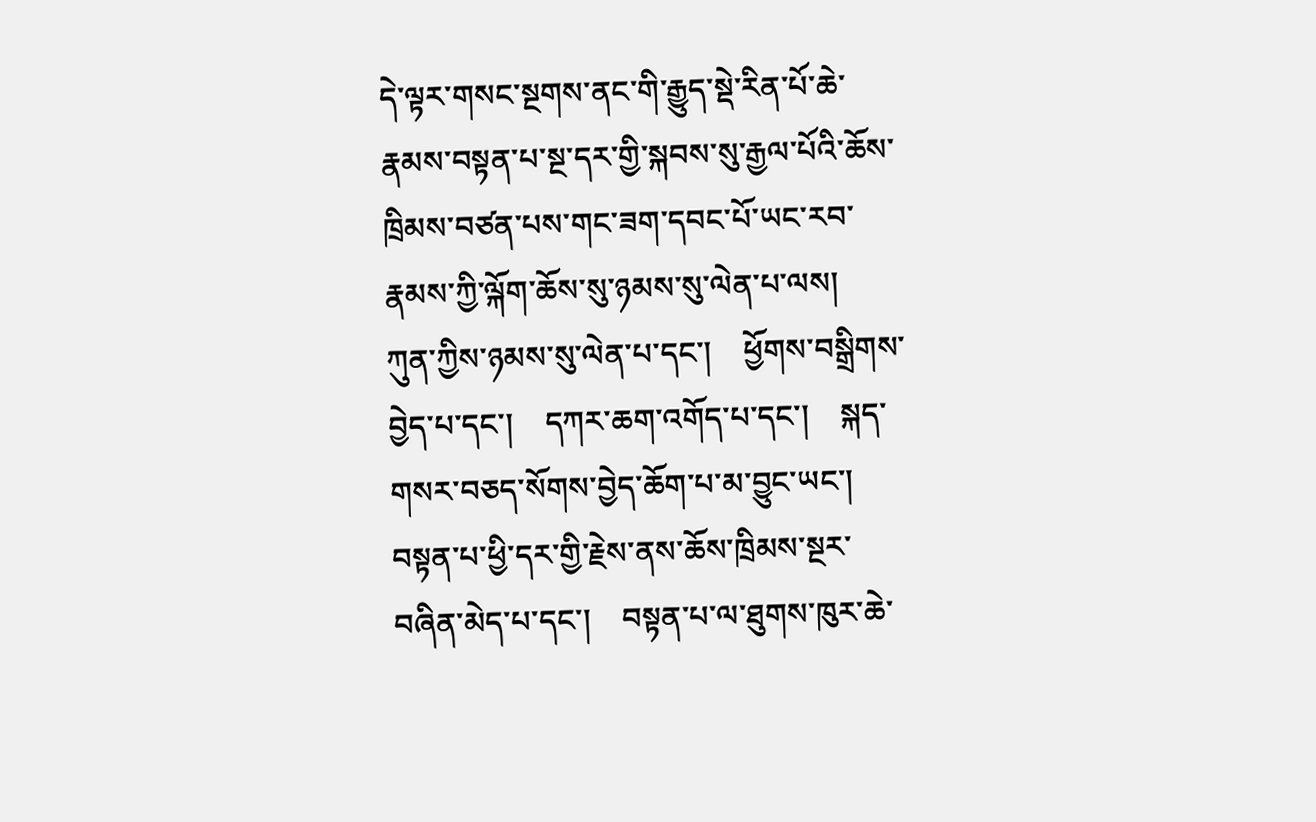དེ་ལྟར་གསང་སྔགས་ནང་གི་རྒྱུད་སྡེ་རིན་པོ་ཆེ་རྣམས་བསྟན་པ་སྔ་དར་གྱི་སྐབས་སུ་རྒྱལ་པོའི་ཆོས་ཁྲིམས་བཙན་པས་གང་ཟག་དབང་པོ་ཡང་རབ་རྣམས་ཀྱི་ལྐོག་ཆོས་སུ་ཉམས་སུ་ལེན་པ་ལས།   ཀུན་ཀྱིས་ཉམས་སུ་ལེན་པ་དང་།    ཕྱོགས་བསྒྲིགས་བྱེད་པ་དང་།    དཀར་ཆག་འགོད་པ་དང་།    སྐད་གསར་བཅད་སོགས་བྱེད་ཆོག་པ་མ་བྱུང་ཡང་།    བསྟན་པ་ཕྱི་དར་གྱི་རྗེས་ནས་ཆོས་ཁྲིམས་སྔར་བཞིན་མེད་པ་དང་།    བསྟན་པ་ལ་ཐུགས་ཁུར་ཆེ་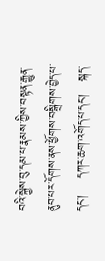བའི་སྐྱེས་བུ་དམ་པ་རྣམས་ཀྱིས་བསྟན་རྒྱུན་ནུབ་པར་དོགས་ནས་ཕྱོགས་བསྒྲིགས་བྱེད་པ་དང་།    དཀར་ཆག་འགོད་པ་དང་།   སྐད་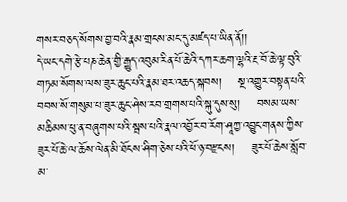གསར་བཅད་སོགས་བྱ་བའི་རྣམ་གྲངས་མང་དུ་མཛད་པ་ཡིན་ནོ།།
དེ་ཡང་དགེ་རྩེ་པཎ་ཆེན་གྱི་རྒྱུད་འབུམ་རིན་པོ་ཆེའི་དཀར་ཆག་ལྷའི་རྔ་བོ་ཆེ་ལྟ་བུའི་གཏམ་སོགས་ལས་ཟུར་ཆུང་པའི་རྣམ་ཐར་འཆད་སྐབས།    སྔ་འགྱུར་བསྟན་པའི་བབས་སོ་གསུམ་པ་ཟུར་ཆུང་ཤེས་རབ་གྲགས་པའི་སྐུ་དུས་སུ།    བསམ་ཡས་མཆིམས་ཕུ་ན་བཞུགས་པའི་སྦས་པའི་རྣལ་འབྱོར་བ་རོག་ཤཱཀྱ་འབྱུང་གནས་ཀྱིས་ཟུར་པོ་ཆེ་ལ་ཆོས་ལེན་མི་ཐོངས་ཤིག་ཅེས་པའི་ཕོ་ཉ་བརྫངས།    ཟུར་པོ་ཆེས་སློབ་མ་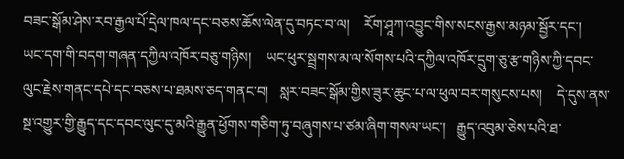བཟང་སྒོམ་ཤེས་རབ་རྒྱལ་པོ་དྲེལ་ཁལ་དང་བཅས་ཆོས་ལེན་དུ་བཏང་བ་ལ།    རོག་ཤཱཀ་འབྱུང་གིས་སངས་རྒྱས་མཉམ་སྦྱོར་དང་།    ཡང་དག་གི་བདག་གཞན་དཀྱིལ་འཁོར་བཅུ་གཉིས།    ཡང་ཕུར་སྦྲགས་མ་ལ་སོགས་པའི་དཀྱིལ་འཁོར་དྲུག་ཅུ་རྩ་གཉིས་ཀྱི་དབང་ལུང་རྗེས་གནང་དཔེ་དང་བཅས་པ་ཐམས་ཅད་གནང་བ།   སླར་བཟང་སྒོམ་གྱིས་ཟུར་ཆུང་པ་ལ་ཕུལ་བར་གསུངས་པས།    དེ་དུས་ནས་སྔ་འགྱུར་གྱི་རྒྱུད་དང་དབང་ལུང་དུ་མའི་རྒྱུན་ཕྱོགས་གཅིག་ཏུ་བཞུགས་པ་ཙམ་ཞིག་གསལ་ཡང་།   རྒྱུད་འབུམ་ཅེས་པའི་ཐ་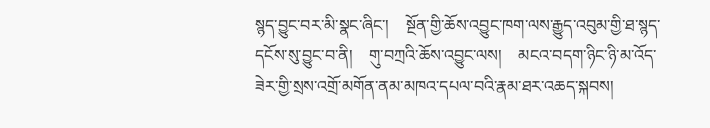སྙད་བྱུང་བར་མི་སྣང་ཞིང་།    སྔོན་གྱི་ཆོས་འབྱུང་ཁག་ལས་རྒྱུད་འབུམ་གྱི་ཐ་སྙད་དངོས་སུ་བྱུང་བ་ནི།    གུ་བཀྲའི་ཆོས་འབྱུང་ལས།    མངའ་བདག་ཉིང་ཉི་མ་འོད་ཟེར་གྱི་སྲས་འགྲོ་མགོན་ནམ་མཁའ་དཔལ་བའི་རྣམ་ཐར་འཆད་སྐབས།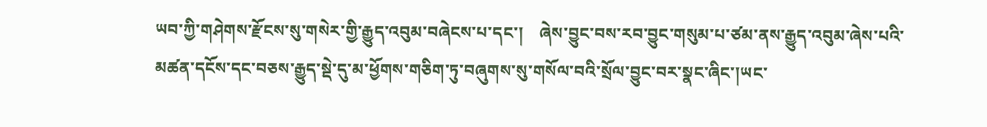ཡབ་ཀྱི་གཤེགས་རྫོངས་སུ་གསེར་གྱི་རྒྱུད་འབུམ་བཞེངས་པ་དང་།    ཞེས་བྱུང་བས་རབ་བྱུང་གསུམ་པ་ཙམ་ནས་རྒྱུད་འབུམ་ཞེས་པའི་མཚན་དངོས་དང་བཅས་རྒྱུད་སྡེ་དུ་མ་ཕྱོགས་གཅིག་ཏུ་བཞུགས་སུ་གསོལ་བའི་སྲོལ་བྱུང་བར་སྣང་ཞིང་།ཡང་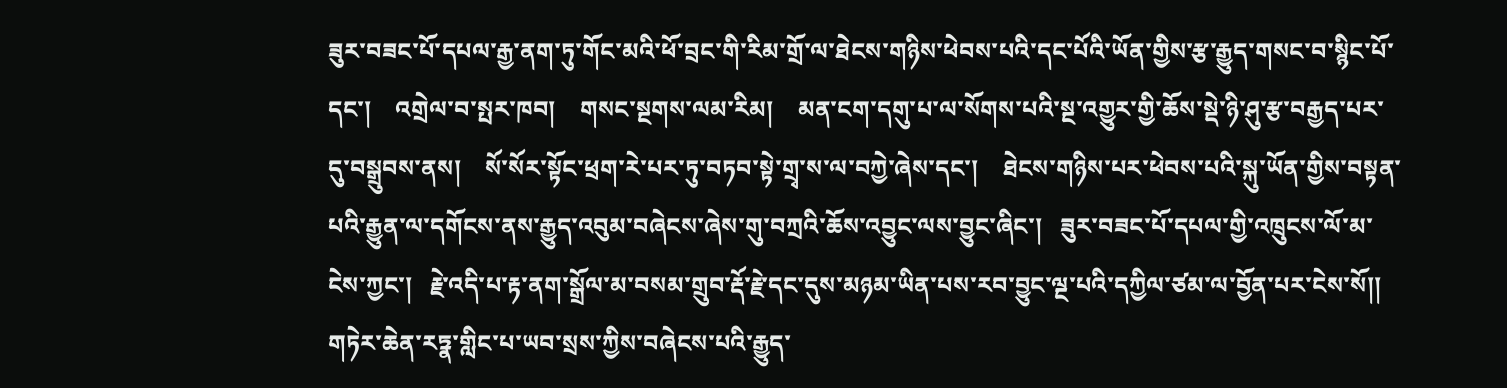ཟུར་བཟང་པོ་དཔལ་རྒྱ་ནག་ཏུ་གོང་མའི་ཕོ་བྲང་གི་རིམ་གྲོ་ལ་ཐེངས་གཉིས་ཕེབས་པའི་དང་པོའི་ཡོན་གྱིས་རྩ་རྒྱུད་གསང་བ་སྙིང་པོ་དང་།    འགྲེལ་བ་སྤར་ཁབ།    གསང་སྔགས་ལམ་རིམ།    མན་ངག་དགུ་པ་ལ་སོགས་པའི་སྔ་འགྱུར་གྱི་ཆོས་སྡེ་ཉི་ཤུ་རྩ་བརྒྱད་པར་དུ་བསྒྲུབས་ནས།    སོ་སོར་སྟོང་ཕྲག་རེ་པར་ཏུ་བཏབ་སྟེ་གྲྭ་ས་ལ་བཀྱེ་ཞེས་དང་།    ཐེངས་གཉིས་པར་ཕེབས་པའི་སྐུ་ཡོན་གྱིས་བསྟན་པའི་རྒྱུན་ལ་དགོངས་ནས་རྒྱུད་འབུམ་བཞེངས་ཞེས་གུ་བཀྲའི་ཆོས་འབྱུང་ལས་བྱུང་ཞིང་།   ཟུར་བཟང་པོ་དཔལ་གྱི་འཁྲུངས་ལོ་མ་ངེས་ཀྱང་།   རྗེ་འདི་པ་རྟ་ནག་སྒྲོལ་མ་བསམ་གྲུབ་རྡོ་རྗེ་དང་དུས་མཉམ་ཡིན་པས་རབ་བྱུང་ལྔ་པའི་དཀྱིལ་ཙམ་ལ་བྱོན་པར་ངེས་སོ།།
གཏེར་ཆེན་རཏྣ་གླིང་པ་ཡབ་སྲས་ཀྱིས་བཞེངས་པའི་རྒྱུད་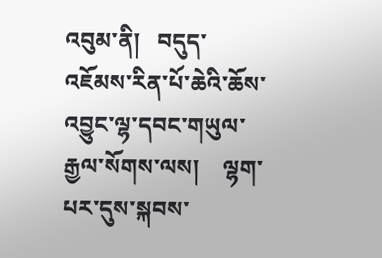འབུམ་ནི།   བདུད་འཇོམས་རིན་པོ་ཆེའི་ཆོས་འབྱུང་ལྷ་དབང་གཡུལ་རྒྱལ་སོགས་ལས།    ལྷག་པར་དུས་སྐབས་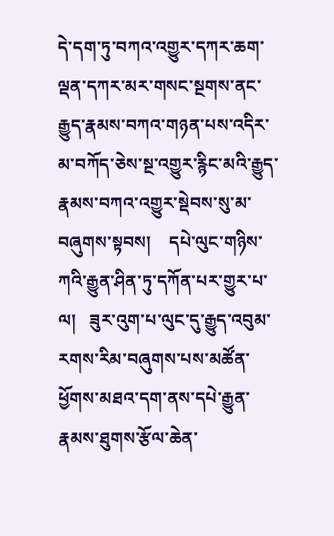དེ་དག་ཏུ་བཀའ་འགྱུར་དཀར་ཆག་ལྡན་དཀར་མར་གསང་སྔགས་ནང་རྒྱུད་རྣམས་བཀའ་གཉན་པས་འདིར་མ་བཀོད་ཅེས་སྔ་འགྱུར་རྙིང་མའི་རྒྱུད་རྣམས་བཀའ་འགྱུར་སྡེབས་སུ་མ་བཞུགས་སྟབས།    དཔེ་ལུང་གཉིས་ཀའི་རྒྱུན་ཤིན་ཏུ་དཀོན་པར་གྱུར་པ་ལ།   ཟུར་འུག་པ་ལུང་དུ་རྒྱུད་འབུམ་རགས་རིམ་བཞུགས་པས་མཚོན་ཕྱོགས་མཐའ་དག་ནས་དཔེ་རྒྱུན་རྣམས་ཐུགས་རྩོལ་ཆེན་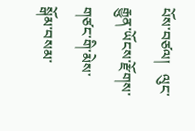པོས་བཙལ།   ལུང་རྒྱུན་ཡོངས་རྫོགས་གཙང་གི་མེས་སྒོམ་བསམ་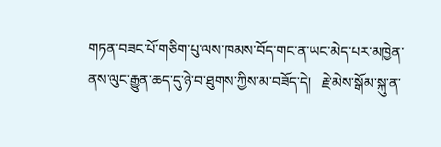གཏན་བཟང་པོ་གཅིག་པུ་ལས་ཁམས་བོད་གང་ན་ཡང་མེད་པར་མཁྱེན་ནས་ལུང་རྒྱུན་ཆད་དུ་ཉེ་བ་ཐུགས་ཀྱིས་མ་བཟོད་དེ།   རྗེ་མེས་སྒོམ་སྐུ་ན་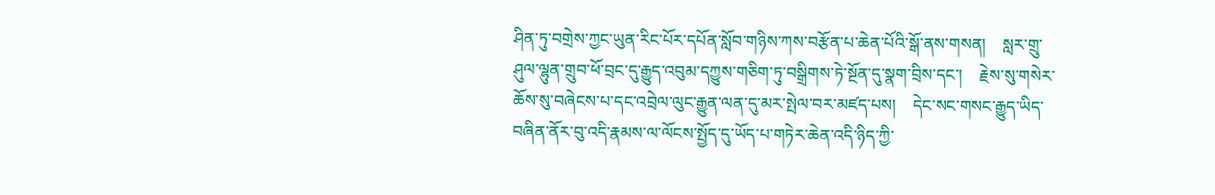ཤིན་ཏུ་བགྲེས་ཀྱང་ཡུན་རིང་པོར་དཔོན་སློབ་གཉིས་ཀས་བརྩོན་པ་ཆེན་པོའི་སྒོ་ནས་གསན།    སླར་གྲུ་ཤུལ་ལྷུན་གྲུབ་ཕོ་བྲང་དུ་རྒྱུད་འབུམ་དཀྱུས་གཅིག་ཏུ་བསྒྲིགས་ཏེ་སྔོན་དུ་སྣག་བྲིས་དང་།    རྗེས་སུ་གསེར་ཆོས་སུ་བཞེངས་པ་དང་འབྲེལ་ལུང་རྒྱུན་ལན་དུ་མར་སྤེལ་བར་མཛད་པས།    དེང་སང་གསང་རྒྱུད་ཡིད་བཞིན་ནོར་བུ་འདི་རྣམས་ལ་ལོངས་སྤྱོད་དུ་ཡོད་པ་གཏེར་ཆེན་འདི་ཉིད་ཀྱི་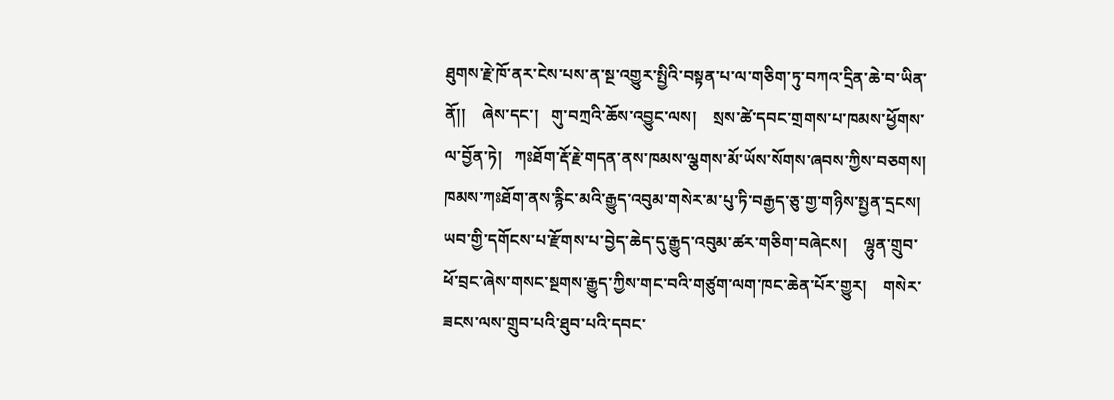ཐུགས་རྗེ་ཁོ་ནར་ངེས་པས་ན་སྔ་འགྱུར་སྤྱིའི་བསྟན་པ་ལ་གཅིག་ཏུ་བཀའ་དྲིན་ཆེ་བ་ཡིན་ནོ།།    ཞེས་དང་།   གུ་བཀྲའི་ཆོས་འབྱུང་ལས།    སྲས་ཚེ་དབང་གྲགས་པ་ཁམས་ཕྱོགས་ལ་བྱོན་ཏེ།   ཀཿཐོག་རྡོ་རྗེ་གདན་ནས་ཁམས་ལྕགས་མོ་ཡོས་སོགས་ཞབས་ཀྱིས་བཅགས།    ཁམས་ཀཿཐོག་ནས་རྙིང་མའི་རྒྱུད་འབུམ་གསེར་མ་པུ་ཏི་བརྒྱད་ཅུ་གྱ་གཉིས་སྤྱན་དྲངས།    ཡབ་གྱི་དགོངས་པ་རྫོགས་པ་བྱེད་ཆེད་དུ་རྒྱུད་འབུམ་ཚར་གཅིག་བཞེངས།    ལྷུན་གྲུབ་ཕོ་བྲང་ཞེས་གསང་སྔགས་རྒྱུད་ཀྱིས་གང་བའི་གཙུག་ལག་ཁང་ཆེན་པོར་གྱུར།    གསེར་ཟངས་ལས་གྲུབ་པའི་ཐུབ་པའི་དབང་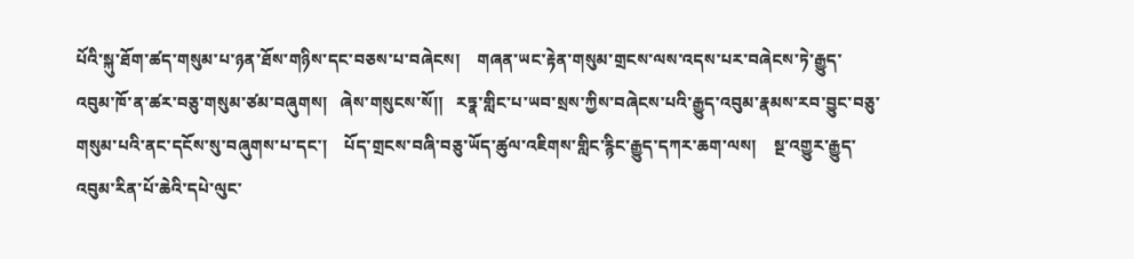པོའི་སྐུ་ཐོག་ཚད་གསུམ་པ་ཉན་ཐོས་གཉིས་དང་བཅས་པ་བཞེངས།    གཞན་ཡང་རྟེན་གསུམ་གྲངས་ལས་འདས་པར་བཞེངས་ཏེ་རྒྱུད་འབུམ་ཁོ་ན་ཚར་བཅུ་གསུམ་ཙམ་བཞུགས།   ཞེས་གསུངས་སོ།།   རཏྣ་གླིང་པ་ཡབ་སྲས་ཀྱིས་བཞེངས་པའི་རྒྱུད་འབུམ་རྣམས་རབ་བྱུང་བཅུ་གསུམ་པའི་ནང་དངོས་སུ་བཞུགས་པ་དང་།    པོད་གྲངས་བཞི་བཅུ་ཡོད་ཚུལ་འཇིགས་གླིང་རྙིང་རྒྱུད་དཀར་ཆག་ལས།    སྔ་འགྱུར་རྒྱུད་འབུམ་རིན་པོ་ཆེའི་དཔེ་ལུང་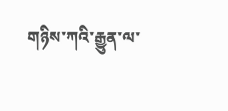གཉིས་ཀའི་རྒྱུན་ལ་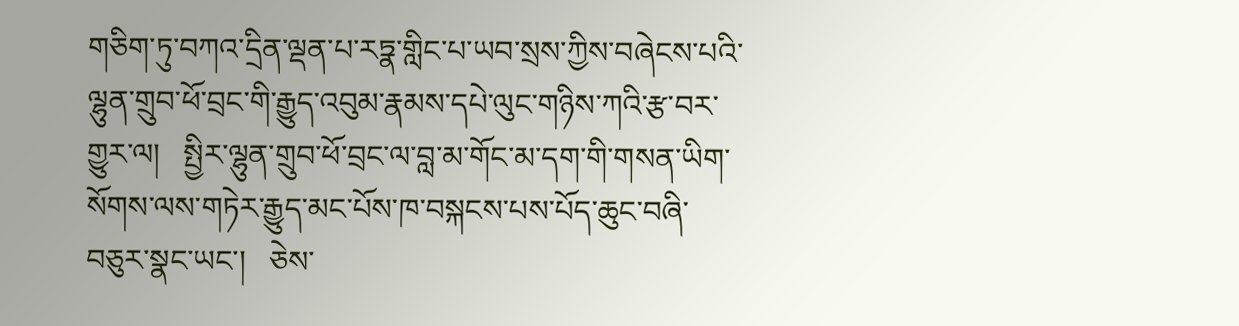གཅིག་ཏུ་བཀའ་དྲིན་ལྡན་པ་རཏྣ་གླིང་པ་ཡབ་སྲས་ཀྱིས་བཞེངས་པའི་ལྷུན་གྲུབ་ཕོ་བྲང་གི་རྒྱུད་འབུམ་རྣམས་དཔེ་ལུང་གཉིས་ཀའི་རྩ་བར་གྱུར་ལ།   སྤྱིར་ལྷུན་གྲུབ་ཕོ་བྲང་ལ་བླ་མ་གོང་མ་དག་གི་གསན་ཡིག་སོགས་ལས་གཏེར་རྒྱུད་མང་པོས་ཁ་བསྐངས་པས་པོད་ཆུང་བཞི་བཅུར་སྣང་ཡང་།   ཅེས་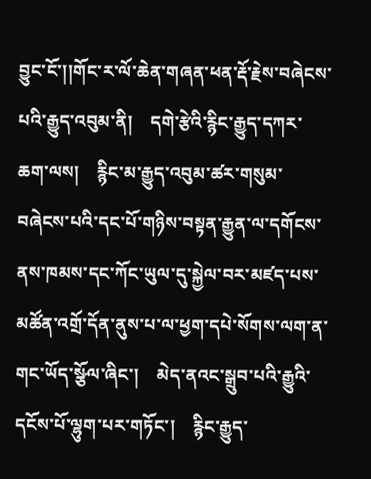བྱུང་ངོ་།།གོང་ར་ལོ་ཆེན་གཞན་ཕན་རྡོ་རྗེས་བཞེངས་པའི་རྒྱུད་འབུམ་ནི།    དགེ་རྩེའི་རྙིང་རྒྱུད་དཀར་ཆག་ལས།    རྙིང་མ་རྒྱུད་འབུམ་ཚར་གསུམ་བཞེངས་པའི་དང་པོ་གཉིས་བསྟན་རྒྱུན་ལ་དགོངས་ནས་ཁམས་དང་ཀོང་ཡུལ་དུ་སྐྱེལ་བར་མཛད་པས་མཚོན་འགྲོ་དོན་ནུས་པ་ལ་ཕྱག་དཔེ་སོགས་ལག་ན་གང་ཡོད་སྩོལ་ཞིང་།    མེད་ནའང་སྒྲུབ་པའི་རྒྱུའི་དངོས་པོ་ལྷུག་པར་གཏོང་།    རྙིང་རྒྱུད་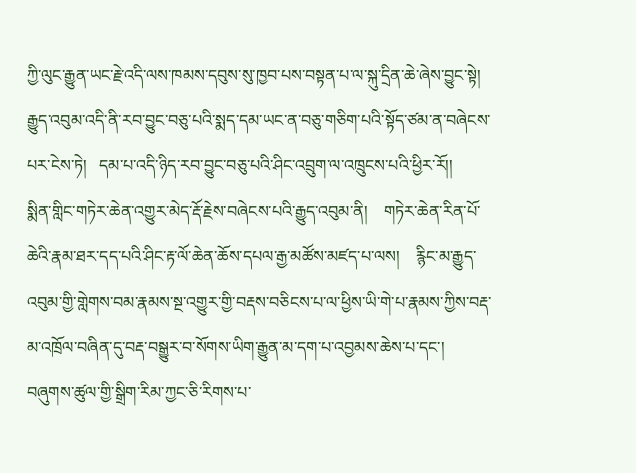ཀྱི་ལུང་རྒྱུན་ཡང་རྗེ་འདི་ལས་ཁམས་དབུས་སུ་ཁྱབ་པས་བསྟན་པ་ལ་སྐུ་དྲིན་ཆེ་ཞེས་བྱུང་སྟེ།    རྒྱུད་འབུམ་འདི་ནི་རབ་བྱུང་བཅུ་པའི་སྨད་དམ་ཡང་ན་བཅུ་གཅིག་པའི་སྟོད་ཙམ་ན་བཞེངས་པར་ངེས་ཏེ།   དམ་པ་འདི་ཉིད་རབ་བྱུང་བཅུ་པའི་ཤིང་འབྲུག་ལ་འཁྲུངས་པའི་ཕྱིར་རོ།།
སྨིན་གླིང་གཏེར་ཆེན་འགྱུར་མེད་རྡོ་རྗེས་བཞེངས་པའི་རྒྱུད་འབུམ་ནི།    གཏེར་ཆེན་རིན་པོ་ཆེའི་རྣམ་ཐར་དད་པའི་ཤིང་རྟ་ལོ་ཆེན་ཆོས་དཔལ་རྒྱ་མཚོས་མཛད་པ་ལས།    རྙིང་མ་རྒྱུད་འབུམ་གྱི་གླེགས་བམ་རྣམས་སྔ་འགྱུར་གྱི་བརྡས་བཅིངས་པ་ལ་ཕྱིས་ཡི་གེ་པ་རྣམས་ཀྱིས་བརྡ་མ་འཁྲོལ་བཞིན་དུ་བརྡ་བསྒྱུར་བ་སོགས་ཡིག་རྒྱུན་མ་དག་པ་འབྱམས་ཆེས་པ་དང་།    བཞུགས་ཚུལ་གྱི་སྒྲིག་རིམ་ཀྱང་ཅི་རིགས་པ་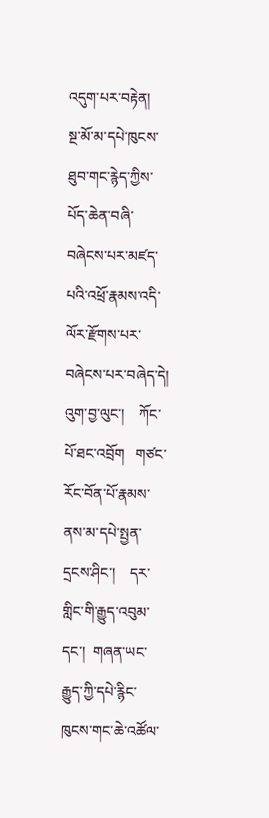འདུག་པར་བརྟེན།    སྔ་མོ་མ་དཔེ་ཁུངས་ཐུབ་གང་རྙེད་ཀྱིས་པོད་ཆེན་བཞི་བཞེངས་པར་མཛད་པའི་འཕྲོ་རྣམས་འདི་ལོར་རྫོགས་པར་བཞེངས་པར་བཞེད་དེ།     འུག་བྱ་ལུང་།    ཀོང་པོ་ཐང་འབྲོག   གཙང་རོང་བོན་པོ་རྣམས་ནས་མ་དཔེ་སྤྱན་དྲངས་ཤིང་།    དར་གླིང་གི་རྒྱུད་འབུམ་དང་།  གཞན་ཡང་རྒྱུད་ཀྱི་དཔེ་རྙིང་ཁུངས་གང་ཆེ་འཚོལ་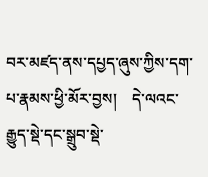བར་མཛད་ནས་དཔྱད་ཞུས་ཀྱིས་དག་པ་རྣམས་ཕྱི་མོར་བྱས།    དེ་ལའང་རྒྱུད་སྡེ་དང་སྒྲུབ་སྡེ་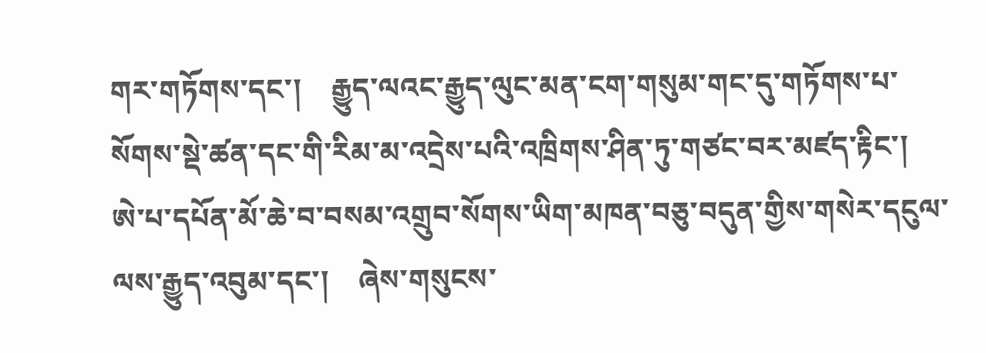གར་གཏོགས་དང་།    རྒྱུད་ལའང་རྒྱུད་ལུང་མན་ངག་གསུམ་གང་དུ་གཏོགས་པ་སོགས་སྡེ་ཚན་དང་གི་རིམ་མ་འདྲེས་པའི་འཁྲིགས་ཤིན་ཏུ་གཙང་བར་མཛད་རྟིང་།    ཨེ་པ་དཔོན་མོ་ཆེ་བ་བསམ་འགྲུབ་སོགས་ཡིག་མཁན་བཅུ་བདུན་གྱིས་གསེར་དངུལ་ལས་རྒྱུད་འབུམ་དང་།    ཞེས་གསུངས་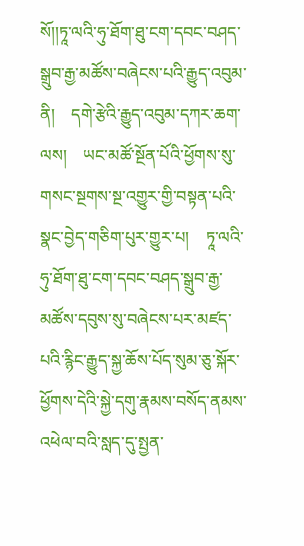སོ།།ཏཱ་ལའི་ཧུ་ཐོག་ཐུ་ངག་དབང་བཤད་སྒྲུབ་རྒྱ་མཚོས་བཞེངས་པའི་རྒྱུད་འབུམ་ནི།    དགེ་རྩེའི་རྒྱུད་འབུམ་དཀར་ཆག་ལས།    ཡང་མཚོ་སྔོན་པོའི་ཕྱོགས་སུ་གསང་སྔགས་སྔ་འགྱུར་གྱི་བསྟན་པའི་སྣང་བྱེད་གཅིག་པུར་གྱུར་པ།    ཏཱ་ལའི་ཧུ་ཐོག་ཐུ་ངག་དབང་བཤད་སྒྲུབ་རྒྱ་མཚོས་དབུས་སུ་བཞེངས་པར་མཛད་པའི་རྙིང་རྒྱུད་སྐྱ་ཆོས་པོད་སུམ་ཅུ་སྐོར་ཕྱོགས་དེའི་སྐྱེ་དགུ་རྣམས་བསོད་ནམས་འཕེལ་བའི་སླད་དུ་སྤྱན་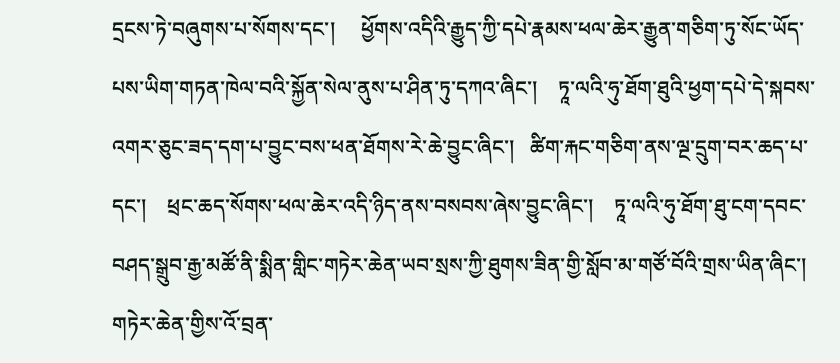དྲངས་ཏེ་བཞུགས་པ་སོགས་དང་།     ཕྱོགས་འདིའི་རྒྱུད་ཀྱི་དཔེ་རྣམས་ཕལ་ཆེར་རྒྱུན་གཅིག་ཏུ་སོང་ཡོད་པས་ཡིག་གཏན་ཁེལ་བའི་སྐྱོན་སེལ་ནུས་པ་ཤིན་ཏུ་དཀའ་ཞིང་།    ཏཱ་ལའི་ཧུ་ཐོག་ཐུའི་ཕྱག་དཔེ་དེ་སྐབས་འགར་ཅུང་ཟད་དག་པ་བྱུང་བས་ཕན་ཐོགས་རེ་ཆེ་བྱུང་ཞིང་།   ཚིག་རྐང་གཅིག་ནས་ལྔ་དྲུག་བར་ཆད་པ་དང་།    ཕྲང་ཆད་སོགས་ཕལ་ཆེར་འདི་ཉིད་ནས་བསབས་ཞེས་བྱུང་ཞིང་།    ཏཱ་ལའི་ཧུ་ཐོག་ཐུ་ངག་དབང་བཤད་སྒྲུབ་རྒྱ་མཚོ་ནི་སྨིན་གླིང་གཏེར་ཆེན་ཡབ་སྲས་ཀྱི་ཐུགས་ཟིན་གྱི་སློབ་མ་གཙོ་བོའི་གྲས་ཡིན་ཞིང་།    གཏེར་ཆེན་གྱིས་འོ་བྲན་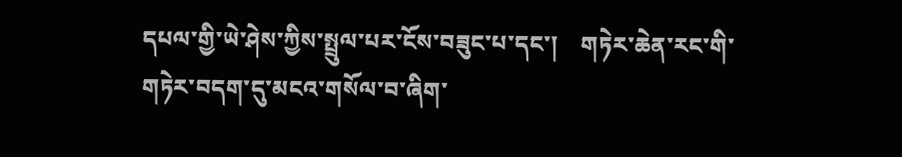དཔལ་གྱི་ཡེ་ཤེས་ཀྱིས་སྤྲུལ་པར་ངོས་བཟུང་པ་དང་།    གཏེར་ཆེན་རང་གི་གཏེར་བདག་དུ་མངའ་གསོལ་བ་ཞིག་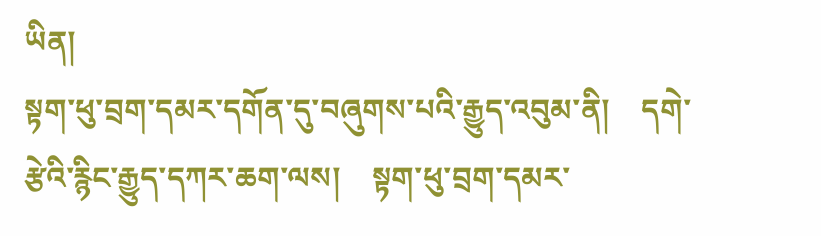ཡིན།
སྟག་ཕུ་བྲག་དམར་དགོན་དུ་བཞུགས་པའི་རྒྱུད་འབུམ་ནི།    དགེ་རྩེའི་རྙིང་རྒྱུད་དཀར་ཆག་ལས།    སྟག་ཕུ་བྲག་དམར་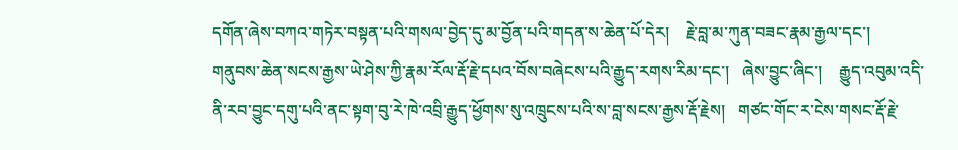དགོན་ཞེས་བཀའ་གཏེར་བསྟན་པའི་གསལ་བྱེད་དུ་མ་བྱོན་པའི་གདན་ས་ཆེན་པོ་དེར།    རྗེ་བླ་མ་ཀུན་བཟང་རྣམ་རྒྱལ་དང་།    གནུབས་ཆེན་སངས་རྒྱས་ཡེ་ཤེས་ཀྱི་རྣམ་རོལ་རྡོ་རྗེ་དཔའ་བོས་བཞེངས་པའི་རྒྱུད་རགས་རིམ་དང་།   ཞེས་བྱུང་ཞིང་།    རྒྱུད་འབུམ་འདི་ནི་རབ་བྱུང་དགུ་པའི་ནང་སྟག་བུ་རེ་ཁེ་འབྲི་རྒྱུད་ཕྱོགས་སུ་འཁྲུངས་པའི་ས་བླ་སངས་རྒྱས་རྡོ་རྗེས།   གཙང་གོང་ར་ངེས་གསང་རྡོ་རྗེ་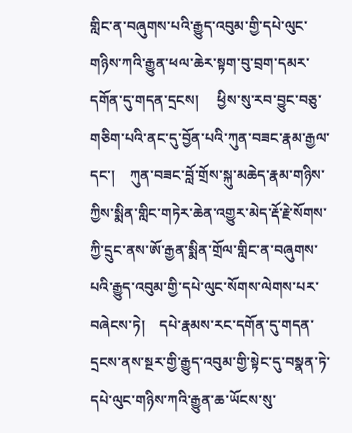གླིང་ན་བཞུགས་པའི་རྒྱུད་འབུམ་གྱི་དཔེ་ལུང་གཉིས་ཀའི་རྒྱུན་ཕལ་ཆེར་སྟག་བུ་བྲག་དམར་དགོན་དུ་གདན་དྲངས།     ཕྱིས་སུ་རབ་བྱུང་བཅུ་གཅིག་པའི་ནང་དུ་བྱོན་པའི་ཀུན་བཟང་རྣམ་རྒྱལ་དང་།    ཀུན་བཟང་བློ་གྲོས་སྐུ་མཆེད་རྣམ་གཉིས་ཀྱིས་སྨིན་གླིང་གཏེར་ཆེན་འགྱུར་མེད་རྡོ་རྗེ་སོགས་ཀྱི་དྲུང་ནས་ཨོ་རྒྱན་སྨིན་གྲོལ་གླིང་ན་བཞུགས་པའི་རྒྱུད་འབུམ་གྱི་དཔེ་ལུང་སོགས་ལེགས་པར་བཞེངས་ཏེ།    དཔེ་རྣམས་རང་དགོན་དུ་གདན་དྲངས་ནས་སྔར་གྱི་རྒྱུད་འབུམ་གྱི་སྟེང་དུ་བསྣན་ཏེ་དཔེ་ལུང་གཉིས་ཀའི་རྒྱུན་ཆ་ཡོངས་སུ་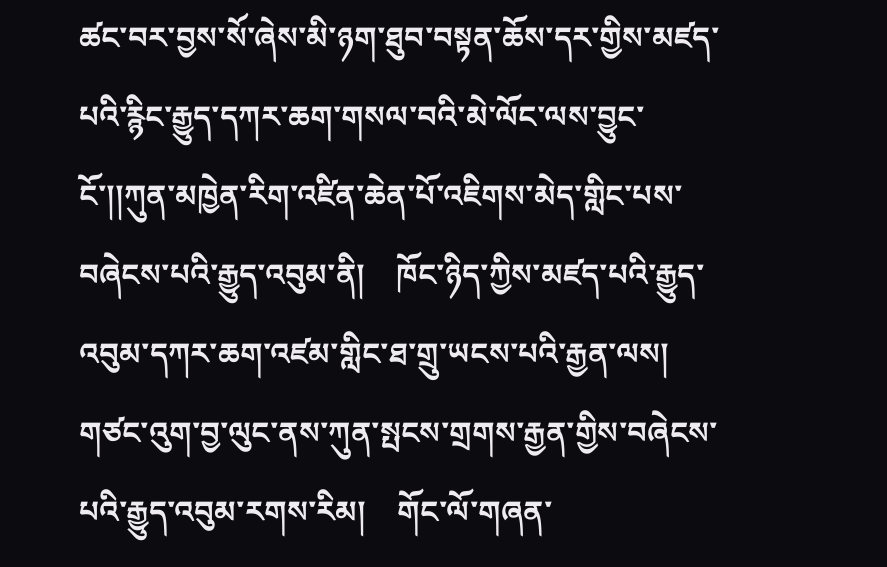ཚང་བར་བྱས་སོ་ཞེས་མི་ཉག་ཐུབ་བསྟན་ཆོས་དར་གྱིས་མཛད་པའི་རྙིང་རྒྱུད་དཀར་ཆག་གསལ་བའི་མེ་ལོང་ལས་བྱུང་ངོ་།།ཀུན་མཁྱེན་རིག་འཛིན་ཆེན་པོ་འཇིགས་མེད་གླིང་པས་བཞེངས་པའི་རྒྱུད་འབུམ་ནི།    ཁོང་ཉིད་ཀྱིས་མཛད་པའི་རྒྱུད་འབུམ་དཀར་ཆག་འཛམ་གླིང་ཐ་གྲུ་ཡངས་པའི་རྒྱན་ལས།   གཙང་འུག་བྱ་ལུང་ནས་ཀུན་སྤངས་གྲགས་རྒྱན་གྱིས་བཞེངས་པའི་རྒྱུད་འབུམ་རགས་རིམ།    གོང་ལོ་གཞན་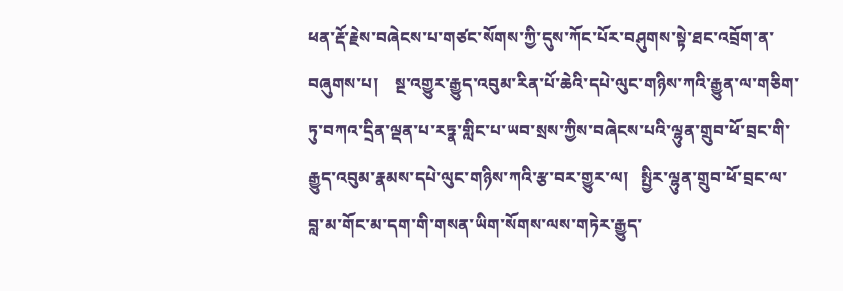ཕན་རྡོ་རྗེས་བཞེངས་པ་གཙང་སོགས་ཀྱི་དུས་ཀོང་པོར་བཤུགས་སྟེ་ཐང་འབྲོག་ན་བཞུགས་པ།    སྔ་འགྱུར་རྒྱུད་འབུམ་རིན་པོ་ཆེའི་དཔེ་ལུང་གཉིས་ཀའི་རྒྱུན་ལ་གཅིག་ཏུ་བཀའ་དྲིན་ལྡན་པ་རཏྣ་གླིང་པ་ཡབ་སྲས་ཀྱིས་བཞེངས་པའི་ལྷུན་གྲུབ་ཕོ་བྲང་གི་རྒྱུད་འབུམ་རྣམས་དཔེ་ལུང་གཉིས་ཀའི་རྩ་བར་གྱུར་ལ།   སྤྱིར་ལྷུན་གྲུབ་ཕོ་བྲང་ལ་བླ་མ་གོང་མ་དག་གི་གསན་ཡིག་སོགས་ལས་གཏེར་རྒྱུད་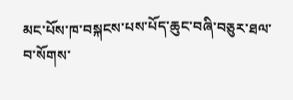མང་པོས་ཁ་བསྐངས་པས་པོད་ཆུང་བཞི་བཅུར་ཐལ་བ་སོགས་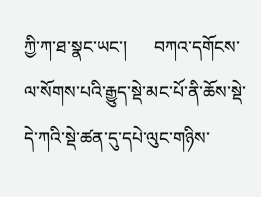ཀྱི་ཀ་ཐ་སྣང་ཡང་།      བཀའ་དགོངས་ལ་སོགས་པའི་རྒྱུད་སྡེ་མང་པོ་ནི་ཆོས་སྡེ་དེ་ཀའི་སྡེ་ཚན་དུ་དཔེ་ལུང་གཉིས་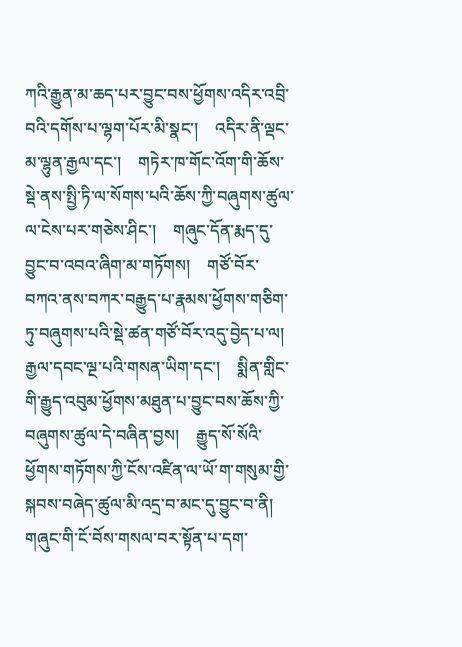ཀའི་རྒྱུན་མ་ཆད་པར་བྱུང་བས་ཕྱོགས་འདིར་འབྲི་བའི་དགོས་པ་ལྷག་པོར་མི་སྣང་།    འདིར་ནི་ལྡང་མ་ལྷུན་རྒྱལ་དང་།    གཏེར་ཁ་གོང་འོག་གི་ཆོས་སྡེ་ནས་སྤྱི་ཏི་ལ་སོགས་པའི་ཆོས་ཀྱི་བཞུགས་ཚུལ་ལ་ངེས་པར་གཅེས་ཤིང་།    གཞུང་དོན་རྨད་དུ་བྱུང་བ་འབའ་ཞིག་མ་གཏོགས།    གཙོ་བོར་བཀའ་ནས་བཀར་བརྒྱུད་པ་རྣམས་ཕྱོགས་གཅིག་ཏུ་བཞུགས་པའི་སྡེ་ཚན་གཙོ་བོར་འདུ་བྱེད་པ་ལ།    རྒྱལ་དབང་ལྔ་པའི་གསན་ཡིག་དང་།    སྨིན་གླིང་གི་རྒྱུད་འབུམ་ཕྱོགས་མཐུན་པ་བྱུང་བས་ཆོས་ཀྱི་བཞུགས་ཚུལ་དེ་བཞིན་བྱས།    རྒྱུད་སོ་སོའི་ཕྱོགས་གཏོགས་ཀྱི་ངོས་འཛིན་ལ་ཡོ་ག་གསུམ་གྱི་སྐབས་བཞེད་ཚུལ་མི་འདྲ་བ་མང་དུ་བྱུང་བ་ནི།     གཞུང་གི་ངོ་བོས་གསལ་བར་སྟོན་པ་དག་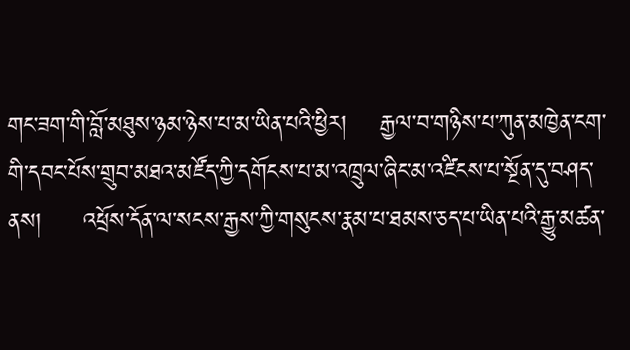གང་ཟག་གི་བློ་མཐུས་ཉམ་ཉེས་པ་མ་ཡིན་པའི་ཕྱིར།    རྒྱལ་བ་གཉིས་པ་ཀུན་མཁྱེན་ངག་གི་དབང་པོས་གྲུབ་མཐའ་མཛོད་ཀྱི་དགོངས་པ་མ་འཁྲུལ་ཞིང་མ་འཛིངས་པ་སྔོན་དུ་བཤད་ནས།     འཕྲོས་དོན་ལ་སངས་རྒྱས་ཀྱི་གསུངས་རྣམ་པ་ཐམས་ཅད་པ་ཡིན་པའི་རྒྱུ་མཚན་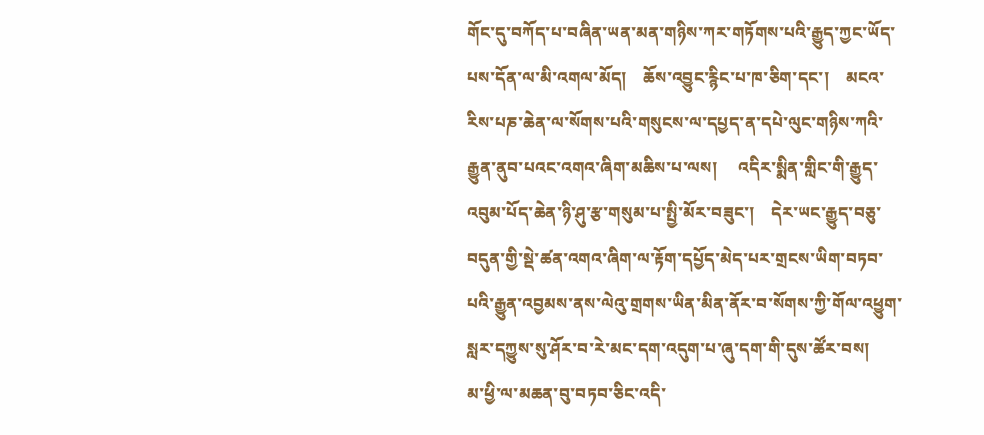གོང་དུ་བཀོད་པ་བཞིན་ཡན་མན་གཉིས་ཀར་གཏོགས་པའི་རྒྱུད་ཀྱང་ཡོད་པས་དོན་ལ་མི་འགལ་མོད།    ཆོས་འབྱུང་རྙིང་པ་ཁ་ཅིག་དང་།    མངའ་རིས་པཎ་ཆེན་ལ་སོགས་པའི་གསུངས་ལ་དཔྱད་ན་དཔེ་ལུང་གཉིས་ཀའི་རྒྱུན་ནུབ་པའང་འགའ་ཞིག་མཆིས་པ་ལས།     འདིར་སྨིན་གླིང་གི་རྒྱུད་འབུམ་པོད་ཆེན་ཉི་ཤུ་རྩ་གསུམ་པ་སྤྱི་མོར་བཟུང་།    དེར་ཡང་རྒྱུད་བཅུ་བདུན་གྱི་སྡེ་ཚན་འགའ་ཞིག་ལ་རྟོག་དཔྱོད་མེད་པར་གྲངས་ཡིག་བཏབ་པའི་རྒྱུན་འབྱམས་ནས་ལེའུ་གྲགས་ཡིན་མིན་ནོར་བ་སོགས་ཀྱི་གོལ་འཕྱུག་སླར་དཀྱུས་སུ་ཤོར་བ་རེ་མང་དག་འདུག་པ་ཞུ་དག་གི་དུས་ཚོར་བས།    མ་ཕྱི་ལ་མཆན་བུ་བཏབ་ཅིང་འདི་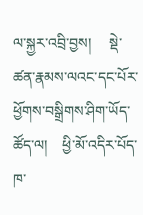ལ་སྐྱར་འབྲི་བྱས།     སྡེ་ཚན་རྣམས་ལའང་དང་པོར་ཕྱོགས་བསྒྲིགས་ཤིག་ཡོད་ཚོད་ལ།    ཕྱི་མོ་འདིར་པོད་ཁ་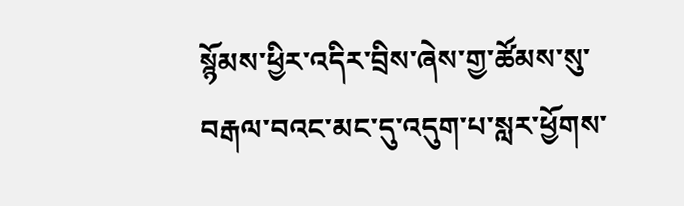སྙོམས་ཕྱིར་འདིར་བྲིས་ཞེས་གྱ་ཚོམས་སུ་བརྒལ་བའང་མང་དུ་འདུག་པ་སླར་ཕྱོགས་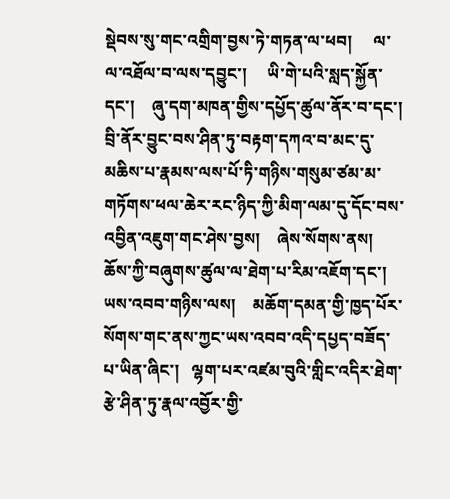སྡེབས་སུ་གང་འགྲིག་བྱས་ཏེ་གཏན་ལ་ཕབ།     ལ་ལ་འཐོལ་བ་ལས་དབྱུང་།     ཡི་གེ་པའི་སླད་སྐྱོན་དང་།    ཞུ་དག་མཁན་གྱིས་དཔྱོད་ཚུལ་ནོར་བ་དང་།    བྲི་ནོར་བྱུང་བས་ཤིན་ཏུ་བརྟག་དཀའ་བ་མང་དུ་མཆིས་པ་རྣམས་ལས་པོ་ཏི་གཉིས་གསུམ་ཙམ་མ་གཏོགས་ཕལ་ཆེར་རང་ཉིད་ཀྱི་མིག་ལམ་དུ་དོང་བས་འབྱིན་འཇུག་གང་ཤེས་བྱས།    ཞེས་སོགས་ནས།    ཆོས་ཀྱི་བཞུགས་ཚུལ་ལ་ཐེག་པ་རིམ་འཇོག་དང་།    ཡས་འབབ་གཉིས་ལས།    མཆོག་དམན་གྱི་ཁྱད་པོར་སོགས་གང་ནས་ཀྱང་ཡས་འབབ་འདི་དཔྱད་བཟོད་པ་ཡིན་ཞིང་།   ལྷག་པར་འཛམ་བུའི་གླིང་འདིར་ཐེག་རྩེ་ཤིན་ཏུ་རྣལ་འབྱོར་གྱི་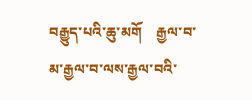བརྒྱུད་པའི་ཆུ་མགོ    རྒྱལ་བ་མ་རྒྱལ་བ་ལས་རྒྱལ་བའི་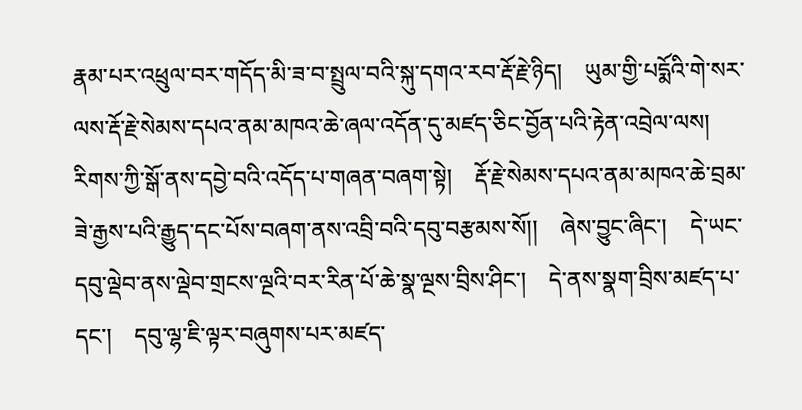རྣམ་པར་འཕྲུལ་བར་གདོད་མི་ཟ་བ་སྤྲུལ་བའི་སྐུ་དགའ་རབ་རྡོ་རྗེ་ཉིད།    ཡུམ་གྱི་པདྨོའི་གེ་སར་ལས་རྡོ་རྗེ་སེམས་དཔའ་ནམ་མཁའ་ཆེ་ཞལ་འདོན་དུ་མཛད་ཅིང་བྱོན་པའི་རྟེན་འབྲེལ་ལས།    རིགས་ཀྱི་སྒོ་ནས་དབྱེ་བའི་འདོད་པ་གཞན་བཞག་སྟེ།    རྡོ་རྗེ་སེམས་དཔའ་ནམ་མཁའ་ཆེ་བྲམ་ཟེ་རྒྱས་པའི་རྒྱུད་དང་པོས་བཞག་ནས་འབྲི་བའི་དབུ་བརྩམས་སོ།།    ཞེས་བྱུང་ཞིང་།    དེ་ཡང་དབུ་ལྡེབ་ནས་ལྡེབ་གྲངས་ལྔའི་བར་རིན་པོ་ཆེ་སྣ་ལྔས་བྲིས་ཤིང་།    དེ་ནས་སྣག་བྲིས་མཛད་པ་དང་།    དབུ་ལྷ་ཇི་ལྟར་བཞུགས་པར་མཛད་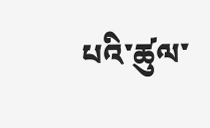པའི་ཚུལ་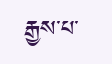རྒྱས་པ་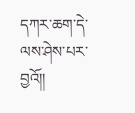དཀར་ཆག་དེ་ལས་ཤེས་པར་བྱའོ།།